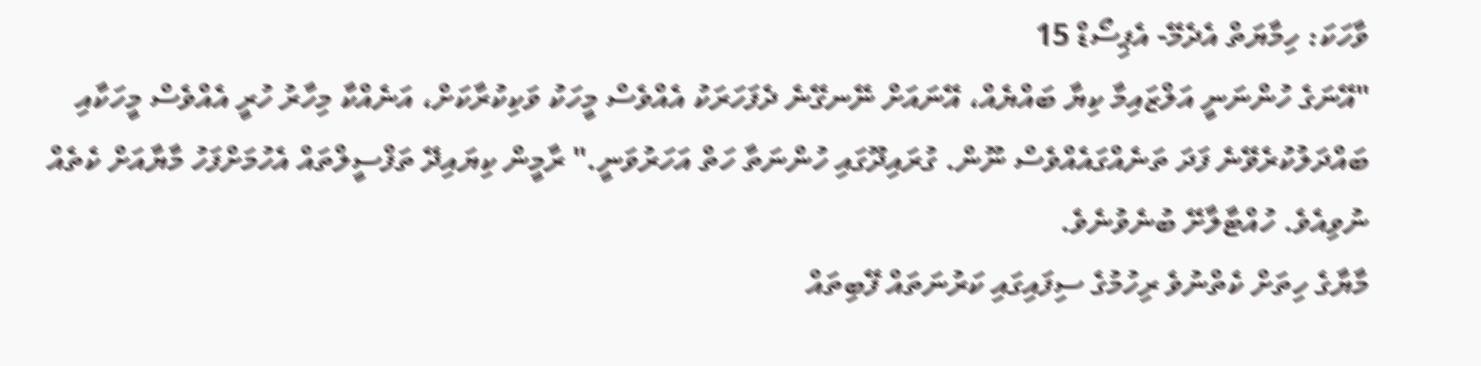ވާހަކަ: ހިމާޔަތް އެދެމޭ- އެޕިސޯޑް 15
"އޭނަގެ ހުންނަނީ އަލްޒައިމާ ކިޔާ ބައްޔެއް، އޭނައަށް ނޭނގޭނެ ދެފަހަރަކު އެއްވެސް މީހަކު ވަކިކުރާކަށް، އަނެއްކާ މިހާރު ހުރީ އެއްވެސް މީހަކާއި ބައްދަލުކުރެވޭނެ ފަދަ ތަނެއްގައެއްވެސް ނޫން. ގުރައިދޫގައި ހުންނަތާ ހަތް އަހަރުވަނީ." ރާމީން ކިޔައިދޭ ތަފްސީލްތައް އެހުމަށްފަހު މާޔާއަށް ކެތެއް ނުވިއެވެ. ހުއްޓާލާށޭ ބުނެވުނެވެ.
މާޔާގެ ހިތަށް ކެތްނުވެ ރިހުމުގެ ސިފައިގައި ކަރުނަތައް ފޭބިތައް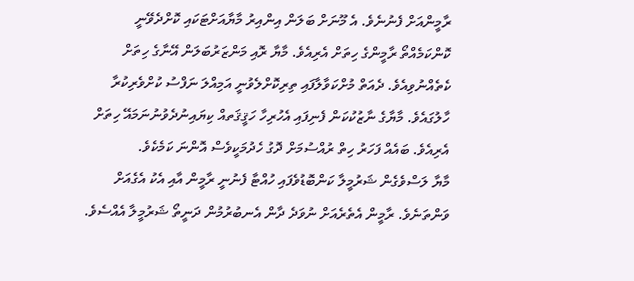ރާމީންއަށް ފެނުނެވެ. އެ މޫނަށް ބަލަން އިންއިރު މާޔާއަށްޓަކައި ކޮށްދެވޭނީ ކޮންކަމެއްތޯ ރާމީންގެ ހިތަށް އެރިއެވެ. މާޔާ ރޮއި މަންޒަރުބަލަން އޭނާގެ ހިތަށް ކެތެއްނުވިއެވެ. ދެއަތް މުށްކަވާލާފައި ތިރިކޮށްލެވުނީ އަމިއްލަ ނަފްސު ކުށްވެރިކުރާ ހާލުގައެވެ. މާޔާގެ ނާޒުކުކަން ފެނިފައި އެހުރިހާ ހަޤީޤަތއް ކިޔައިނުދެވުނުނަމައޭ ހިތަށް އެރިއެވެ. ބައެއް ފަހަރު ހިތް ރުއްސުމަށް ދޮގު ހެދުމަކީވެސް އޮންނަ ކަމެކެވެ.
މާޔާ ލަސްވެގެން ޝަރުމީލާ ކަންބޮޑުވެފައި ހުއްޓާ ފެނުނީ ރާމީން އާއި އެކު އެގެއަށް ވަންތަނެވެ. ރާމީން އެތެރެއަށް ނުވަދެ ދާން އެނބުރުމުން ދަނީތޯ ޝަރުމީލާ އެއްސެވެ.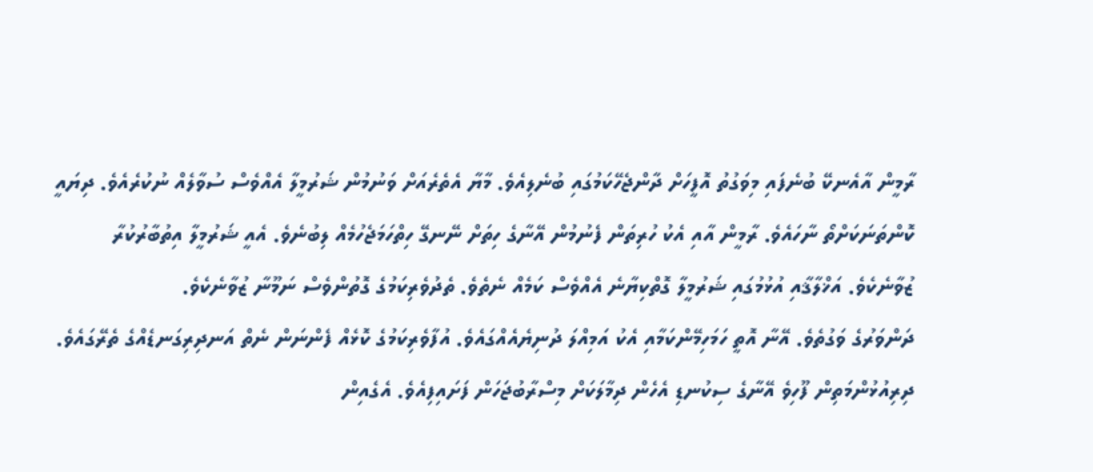ރާމީން އާއެނކޭ ބުނެފައި މިވަގުތު އޮފީހަށް ދާންޖެހޭކަމުގައި ބުނެލިއެވެ. މާޔާ އެތެރެއަށް ވަނުމުން ޝަރުމީލާ އެއްވެސް ސުވާލެއް ނުކުރެއެވެ. ދިޔައީ ކޮންތަނަކަށްތޯ ނާހައެވެ. ރާމީން އާއި އެކު ހުރިތަން ފެނުމުން އޭނާގެ ހިތަށް ނޭނގޭ ހިތްހަމަޖެހުމެއް ލިބުނެވެ. އެއީ ޝަރުމީލާ އިތުބާރުކުރާ ޒުވާނެކެވެ. އަޚްލާޤާއި އުޅުމުގައި ޝަރުމީލާ ގޮތްކިޔާނެ އެއްވެސް ކަމެއް ނެތެވެ. ތެދުވެރިކަމުގެ ގޮތުންވެސް ނަމޫނާ ޒުވާނެކެވެ.
ދަންވަރުގެ ވަގުތެވެ. އޭނާ އޮތީ ހަމަހިމޭންކަމާއި އެކު އަމިއްލަ ދުނިޔެއެއްގައެވެ. އުފާވެރިކަމުގެ ކޮޅެއް ފެންނަން ނެތް އަނދިރިގަނޑެއްގެ ތެރޭގައެވެ. ދިރިއުޅުންމަތިން ފޫހިވެ އޭނާގެ ސިކުނޑި އެހެން ދިމާލަކަށް މިސްރާބުޖަހަން ފަށައިފިއެވެ. އެގެއިން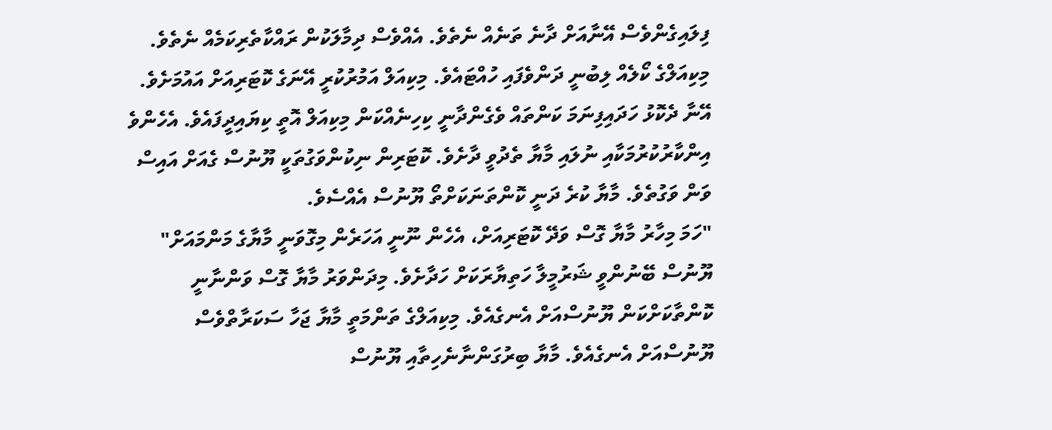ފިލައިގެންވެސް އޭނާއަށް ދާނެ ތަނެއް ނެތެވެ. އެއްވެސް ދިމާލަކުން ރައްކާތެރިކަމެއް ނެތެވެ.
މިކިއަލްގެ ކޯލެއް ލިބުނީ ދަންވެފައި ހުއްޓައެވެ. މިކިއަލް އަމުރުކުރީ އޭނަގެ ކޮޓަރިއަށް އައުމަށެވެ. އޭނާ ދެކޮޅު ހަދައިފިނަމަ ކަންތައް ވެގެންދާނީ ކިހިނެއްކަން މިކިއަލް އޮތީ ކިޔައިދީފައެވެ. އެހެންވެ އިންކާރުކުރުމަކާއި ނުލައި މާޔާ ތެދުވީ ދާށެވެ. ކޮޓަރިން ނިކުންވަގުތަކީ ޔޫނުސް ގެއަށް އައިސް ވަން ވަގުތެވެ. މާޔާ ކުރެ ދަނީ ކޮންތަނަކަށްތޯ ޔޫނުސް އެއްސެވެ.
"ހަމަ މިހާރު މާޔާ ގޮސް ވަދޭ ކޮޓަރިއަށް، އެހެން ނޫނީ އަހަރެން މިގޮވަނީ މާޔާގެ މަންމައަށް" ޔޫނުސް ބޭނުންވީ ޝަރުމީލާ ހަތިޔާރަކަށް ހަދާށެވެ. މިދަންވަރު މާޔާ ގޮސް ވަންނާނީ ކޮންތާކަށްކަން ޔޫނުސްއަށް އެނގެއެވެ. މިކިއަލްގެ ތަންމަތީ މާޔާ ޖަހާ ސަކަރާތްވެސް ޔޫނުސްއަށް އެނގެއެވެ. މާޔާ ބިރުގަންނާނެހިތާއި ޔޫނުސް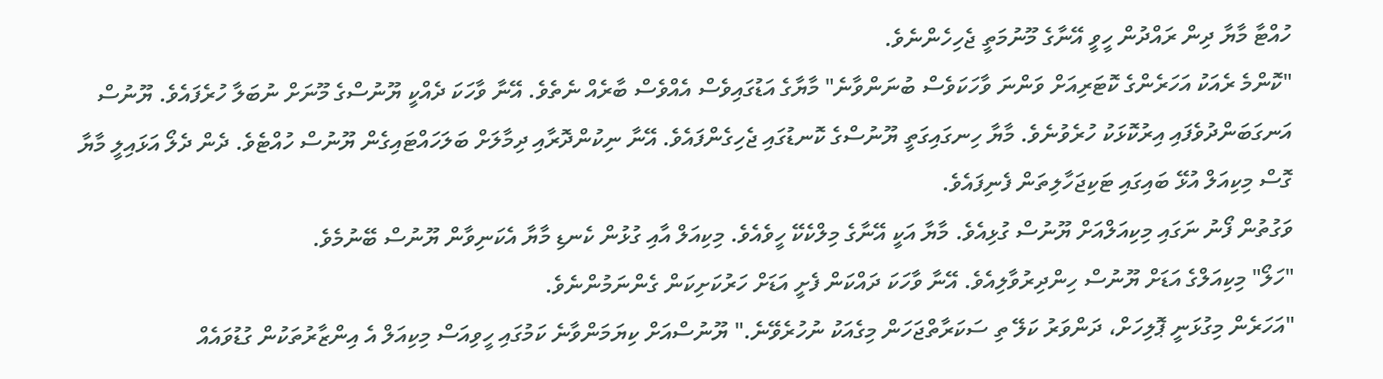ހުއްޓާ މާޔާ ދިން ރައްދުން ހީވީ އޭނާގެ މޫނުމަތީ ޖެހިހެންނެވެ.
"ކޮންމެ ރެއަކު އަހަރެންގެ ކޮޓަރިއަށް ވަންނަ ވާހަކަވެސް ބުނަންވާނެ" މާޔާގެ އަޑުގައިވެސް އެއްވެސް ބާރެއް ނެތެވެ. އޭނާ ވާހަކަ ދެއްކީ ޔޫނުސްގެ މޫނަށް ނުބަލާ ހުރެފައެވެ. ޔޫނުސް އަނގަބަންދުވެފައި އިރުކޮޅަކު ހުރެވުނެވެ. މާޔާ ހިނގައިގަތީ ޔޫނުސްގެ ކޮނޑުގައި ޖެހިގެންފައެވެ. އޭނާ ނިކުންދޮރާއި ދިމާލަށް ބަލަހައްޓައިގެން ޔޫނުސް ހުއްޓެވެ. ދެން ދެލޯ އަޅައިލީ މާޔާ ގޮސް މިކިއަލް އުޅޭ ބައިގައި ޓަކިޖަހާލިތަން ފެނިފައެވެ.
ވަގުތުން ފޯނު ނަގައި މިކިއަލްއަށް ޔޫނުސް ގުޅިއެވެ. މާޔާ އަކީ އޭނާގެ މިލްކެކޭ ހީވެއެވެ. މިކިއަލް އާއި ގުޅުން ކެނޑި މާޔާ އެކަނިވާން ޔޫނުސް ބޭނުމެވެ.
"ހަލޯ" މިކިއަލްގެ އަޑަށް ޔޫނުސް ހިންދިރުވާލިއެވެ. އޭނާ ވާހަކަ ދައްކަން ފެށީ އަޑަށް ހަރުކަށިކަން ގެންނަމުންނެވެ.
"އަހަރެން މިގުޅަނީ ޕޮލިހަށް، ދަންވަރު ކަލޭ ތި ސަކަރާތްޖަހަން މިގެއަކު ނުހުރެވޭނެ." ޔޫނުސްއަށް ކިޔަމަންވާނެ ކަމުގައި ހީވިއަސް މިކިއަލް އެ އިންޒާރުތަކުން ގުޑުވައެއް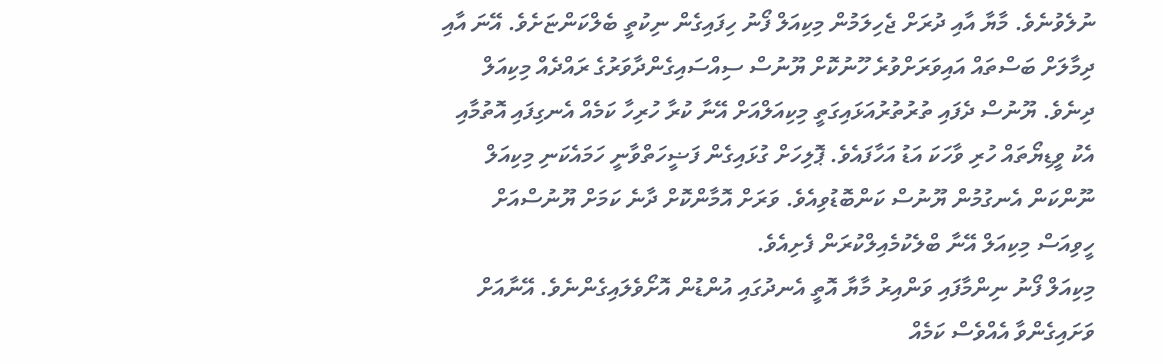ނުލެވުނެވެ. މާޔާ އާއި ދުރަށް ޖެހިލަމުން މިކިއަލް ފޯނު ހިފައިގެން ނިކުތީ ބެލްކަންޏަށެވެ. އޭނަ އާއި ދިމާލަށް ބަސްތައް އައިވަރަށްވުރެ ހޫނުކޮށް ޔޫނުސް ސިއްސައިގެންދާވަރުގެ ރައްދެއް މިކިއަލް ދިނެވެ. ޔޫނުސް ދެފައި ތުރުތުރުއަޅައިގަތީ މިކިއަލްއަށް އޭނާ ކުރާ ހުރިހާ ކަމެއް އެނގިފައި އޮތުމާއި އެކު ވީޑިޔޯތައް ހުރި ވާހަކަ އަޑު އަހާފައެވެ. ޕޮލިހަށް ގުޅައިގެން ފަޟީހަތްވާނީ ހަމައެކަނި މިކިއަލް ނޫންކަން އެނގުމުން ޔޫނުސް ކަންބޮޑުވިއެވެ. ވަރަށް އޮމާންކޮށް ދާނެ ކަމަށް ޔޫނުސްއަށް ހީވިއަސް މިކިއަލް އޭނާ ބްލެކުމެއިލްކުރަން ފެށިއެވެ.
މިކިއަލް ފޯނު ނިންމާފައި ވަންއިރު މާޔާ އޮތީ އެނދުގައި އުންޑުން އޮށޯވެލައިގެންނެވެ. އޭނާއަށް ވަށައިގެންވާ އެއްވެސް ކަމެއް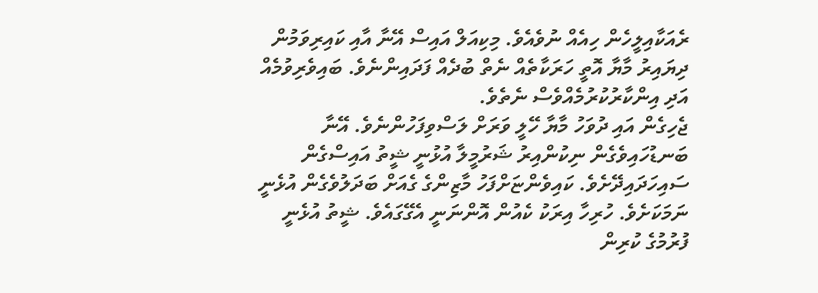ރެއަކާއިލީހެން ހިއެއް ނުވެއެވެ. މިކިއަލް އައިސް އޭނާ އާއި ކައިރިވަމުން ދިޔައިރު މާޔާ އޮތީ ހަރަކާތެއް ނެތް ބުދެއް ފަދައިންނެވެ. ބައިވެރިވުމެއް އަދި އިންކާރުކުރުމެއްވެސް ނެތެވެ.
ޖެހިގެން އައި ދުވަހު މާޔާ ހޭލީ ވަރަށް ލަސްވިފަހުންނެވެ. އޭނާ ބަނޑުހައިވެގެން ނިކުންއިރު ޝަރުމީލާ އުޅުނީ ޝީތު އައިސްގެން ސައިހަދައިދޭށެވެ. ކައިވެންޏަށްފަހު މާޒިންގެ ގެއަށް ބަދަލުވެގެން އުޅެނީ ނަމަކަށެވެ. ހުރިހާ އިރަކު ކެއުން އޮންނަނީ އެގޭގައެވެ. ޝީތު އުޅެނީ ފުރުމުގެ ކުރިން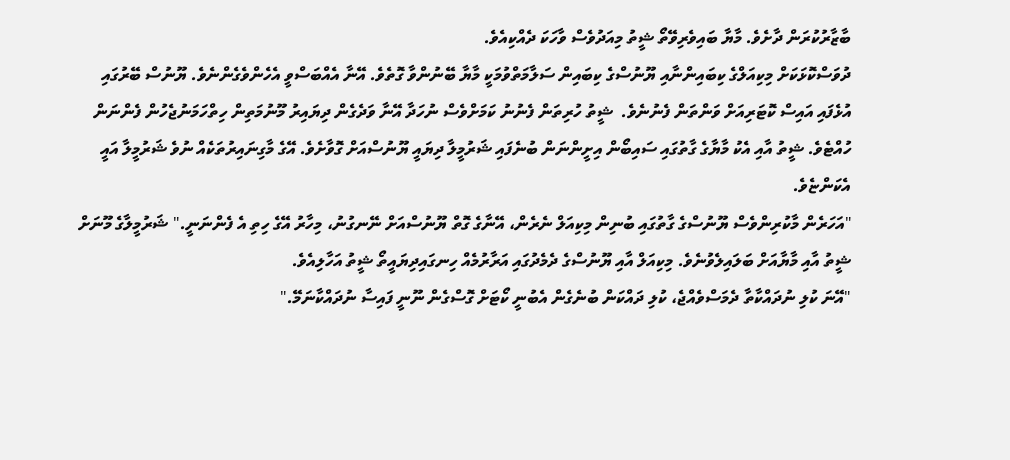ބާޒާރުކުރަން ދާށެވެ. މާޔާ ބައިވެރިވޭތޯ ޝީތު މިއަދުވެސް ވާހަކަ ދެއްކިއެވެ.
ދުވަސްކޮޅަކަށް މިކިއަލްގެ ކިބައިންނާއި ޔޫނުސްގެ ކިބައިން ސަލާމަތްވުމަކީ މާޔާ ބޭނުންވާ ގޮތެވެ. އޭނާ އެއްބަސްވީ އެހެންވެގެންނެވެ. ޔޫނުސް ބޭރުގައި އުޅެފައި އައިސް ކޮޓަރިއަށް ވަންތަން ފެނުނެވެ.  ޝީތު ހުރިތަން ފެނުނު ކަމަށްވެސް ނުހަދާ އޭނާ ވަދެގެން ދިޔައިރު މޫނުމަތިން ހިތްހަމަނުޖެހުން ފެންނަން ހުއްޓެވެ. ޝީތު އާއި އެކު މާޔާގެ ގާތުގައި ސައިބޯން އިށީންނަން ބުނެފައި ޝަރުމީލާ ދިޔައީ ޔޫނުސްއަށް ގޮވާށެވެ. އޭގެ މާގިނައިރުތަކެއް ނުވެ ޝަރުމީލާ އައީ އެކަންޏެވެ.
"އަހަރެން މާކުރިންވެސް ޔޫނުސްގެ ގާތުގައި ބުނިން މިކިއަލް ނެރެން، އޭނާގެ ގޮތް ޔޫނުސްއަށް ނޭނގުނު، މިހާރު އޭގެ ހިތި އެ ފެންނަނީ." ޝަރުމީލާގެ މޫނަށް ޝީތު އާއި މާޔާއަށް ބަލައިލެވުނެވެ. މިކިއަލް އާއި ޔޫނުސްގެ ދެމެދުގައި އަރާރުމެއް ހިނގައިދިޔައީތޯ ޝީތު އަހާލިއެވެ.
"އޭނަ ކުލި ނުދައްކާތާ ދެމަސްވެއްޖެ، ކުލި ދައްކަން ބުނެގެން އެބުނީ ކޯޓަށް ގޮސްގެން ނޫނީ ފައިސާ ނުދައްކާނަމޭ."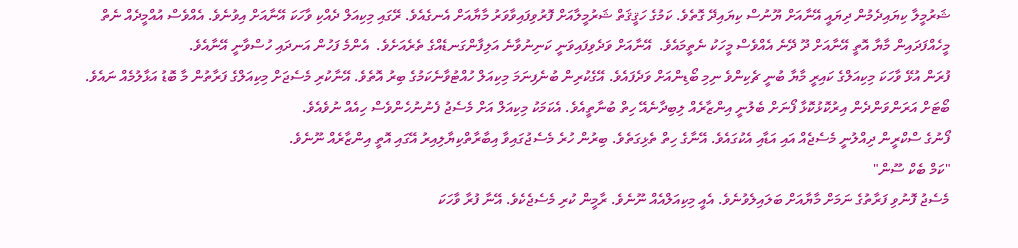ޝަރުމީލާ ކިޔައިދެމުން ދިޔައީ އޭނާއަށް ޔޫނުސް ކިޔައިދޭ ގޮތެވެ. ކަމުގެ ހަޤީޤަތް ޝަރުމީލާއަށް ފޮރުވިފައިވާވަރު މާޔާއަށް އެނގެއެވެ. ރޭގައި މިކިއަލް ދެއްކި ވާހަކަ އޭނާއަށް އިވުނެވެ. އެއްވެސް އުއްމީދެއް ނެތް މީހެއްފަދައިން މާޔާ އޮތީ އޭނާއަށް ދޫ ދޭނެ އެއްވެސް މީހަކު ނެތީމައެވެ.  އޭނާއަށް ވަދެވިފައިވަނީ ކަނިނުވާނެ އަލިފާންގަނޑެއްގެ ތެރެއަށެވެ.  އެންމެ ފަހުން އަނދައި ހުސްވާނީ އޭނާއެވެ.
ފުރަން އުޅޭ ވާހަކަ މިކިއަލްގެ ކައިރީ މާޔާ ބުނީ ޗެކިންވެ ނިމި ބޯޑިންއަށް ވަދެފައެވެ. އޭގެކުރިން ބުނެފިނަމަ މިކިއަލް ހުއްޓުވާނެކަމުގެ ބިރު އޮތެވެ. އޭނާކުރި މެސެޖަށް މިކިއަލްގެ ފަރާތުން މާ ބޮޑު އަޅާލުމެއް ނައެވެ. ބޯޓަށް އަރަންވަންދެން އިރުކޮޅުކޮޅާ ފޯނަށް ބެލުނީ އިންޒާރެއް ލިބިދާނެއޭ ހިތް ބުނާތީއެވެ. އެކަމަކު މިކިއަލް އަށް މެސެޖު ފެނުނުހެންވެސް ހިއެއް ނުވެއެވެ.
ފޯނުގެ ސްކްރީން ދިއްލުނީ މެސެޖެއް އައި އަޑާއި އެކުގައެވެ. އޭނާގެ ހިތް ތެޅިގަތެވެ. ބިރުން ހުރެ މެސެޖުގައިވާ އިބާރާތްކިޔާލިއިރު އޭގައި އޮތީ އިންޒާރެއް ނޫނެވެ.
"ކަމް ބެކް ސޫން"
މެސެޖު ފޮނުވި ފަރާތުގެ ނަމަށް މާޔާއަށް ބަލައިލެވުނެވެ. އެއީ މިކިއަލްއެއް ނޫނެވެ. ރާމީން ކުރި މެސެޖެކެވެ. އޭނާ ފުރާ ވާހަކަ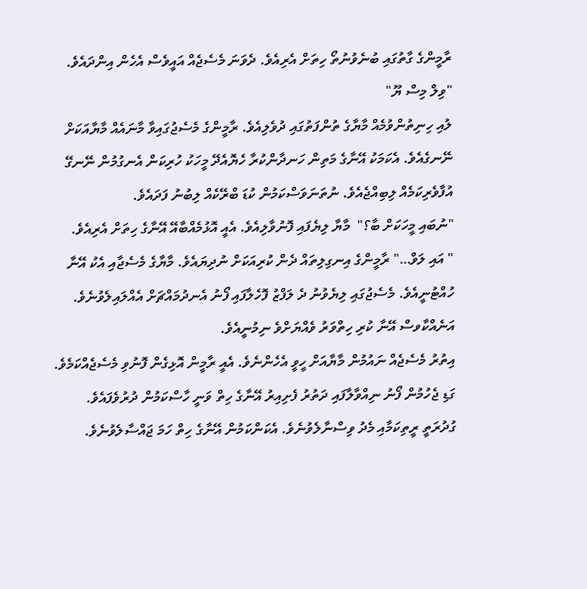ރާމީންގެ ގާތުގައި ބުނެވުނުތޯ ހިތަށް އެރިއެވެ. ދެވަނަ މެސެޖެއް އައީވެސް އެހެން އިންދައެވެ.
"ވިލް މިސް ޔޫ"
ލުއި ހިނިތުންވުމެއް މާޔާގެ ތުންފަތުގައި ދުވެލިއެވެ. ރާމީންގެ މެސެޖުގައިވާ މާނައެއް މާޔާއަކަށް ނޭނގެއެވެ. އެކަމަކު އޭނާގެ މަތިން ހަނދާންކުރާ ހެޔޮއެދޭ މީހަކު ހުރިކަން އެނގުމުން ނޭނގޭ އުފާވެރިކަމެއް ލިބިއްޖެއެވެ. ނުތަނަވަސްކަމުން ކުޑަ ބްރޭކެއް ލިބުނު ފަދައެވެ.
"ނުބައި މީހަކަށް ބާ؟"  މާޔާ ލިޔެފައި ފޮނުވާލިއެވެ. އެއީ އޮޅުމެއްބާއޭ އޭނާގެ ހިތަށް އެރިއެވެ.
" އައި ލަވް…" ރާމީންގެ އިނގިލިތައް ދެން ކުރިއަކަށް ނުދިޔައެވެ. މާޔާގެ މެސެޖާއި އެކު އޭނާ ހުއްޓުނީއެވެ. މެސެޖުގައި ލިޔެވުނު ދެ ލަފްޒު ފޮހެލާފައި ފޯނު އެނދުމައްޗަށް އެއްލައިލެވުނެވެ. އަނެއްކާވސް އޭނާ ކުރި ހިތްވަރު ވެއްޔަށްވެ ނިމުނީއެވެ.
އިތުރު މެސެޖެއް ނައުމުން މާޔާއަށް ހީވީ އެހެންނެވެ. އެއީ ރާމީން އޮޅިގެން ފޮނުވި މެސެޖެއްކަމެވެ. ގަޑި ޖެހުމުން ފޯނު ނިއްވާލާފައި ދަތުރު ފެށިއިރު އޭނާގެ ހިތް ވަނީ ހާސްކަމުން ދުރުވެފައެވެ. ގުދުރަތީ ރީތިކަމާއި މެދު ވިސްނާލެވުނެވެ. އެކަންކަމުން އޭނާގެ ހިތް ހަމަ ޖައްސާލެވުނެވެ.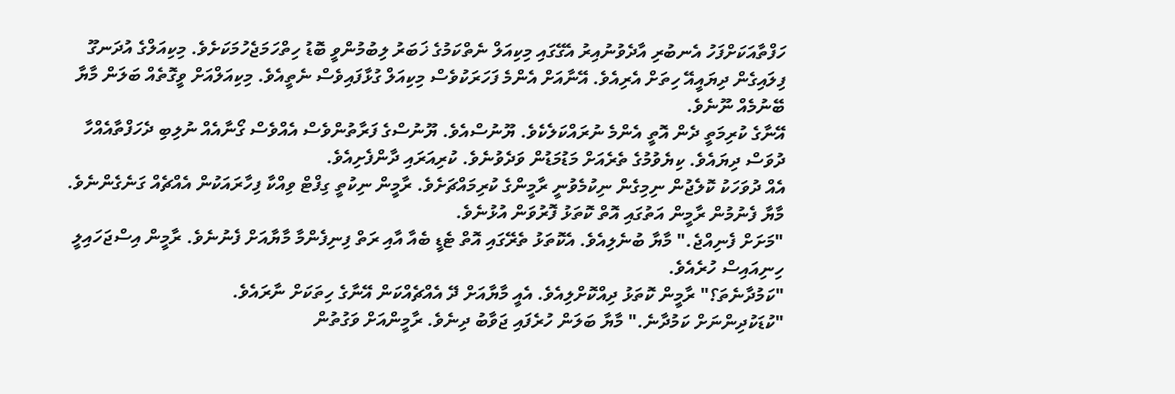ހަފްތާއަކަށްފަހު އެނބުރި އާދެވުނުއިރު އެގޭގައި މިކިއަލް ނެތްކަމުގެ ޚަބަރު ލިބުމުންވީ ބޮޑު ހިތްހަމަޖެހުމަކަށެވެ. މިކިއަލްގެ އުދަނގޫ ފިލައިގެން ދިޔައީއޭ ހިތަށް އެރިއެވެ. އޭނާއަށް އެންމެ ފަހަރަކުވެސް މިކިއަލް ގުޅާފައިވެސް ނެތީއެވެ. މިކިއަލްއަށް ވީގޮތެއް ބަލަން މާޔާ ބޭނުމެއް ނޫނެވެ.
އޭނާގެ ކުރިމަތީ ދެން އޮތީ އެންމެ ނުރައްކަލެކެވެ. ޔޫނުސްއެވެ. ޔޫނުސްގެ ފަރާތުންވެސް އެއްވެސް ގޯނާއެއް ނުލިބި ދެހަފްތާއެއްހާ ދުވަސް ދިޔައެވެ. ކިޔެވުމުގެ ތެރެއަށް މަޑުމަޑުން ވަދެވުނެވެ. ކުރިއަރައި ދާންފެށިއެވެ.
އެއް ދުވަހަކު ކޮލެޖުން ނިމިގެން ނިކުމެވުނީ ރާމީންގެ ކުރިމައްޗަށެވެ. ރާމީން ނިކުތީ ގިފްޓް ވިއްކާ ފިހާރައަކުން އެއްޗެއް ގަނެގެންނެވެ. މާޔާ ފެނުމުން ރާމީން އަތުގައި އޮތް ކޮތަޅު ފޮރުވަން އުޅުނެވެ.
"މަށަށް ފެނިއްޖެ." މާޔާ ބުނެލިއެވެ. އެކޮތަޅު ތެރޭގައި އޮތް ޓެޑީ ބެއާ އާއި ރަތް ފިނިފެންމާ މާޔާއަށް ފެނުނެވެ. ރާމީން އިސްޖަހައިލީ ހިނިއައިސް ހުރެއެވެ.
"ކަމުދާނެތަ؟" ރާމީން ކޮތަޅު ދިއްކޮށްލިއެވެ. އެއީ މާޔާއަށް ދޭ އެއްޗެއްކަން އޭނާގެ ހިތަކަށް ނާރައެވެ.
"ކުޑަކުދިންނަށް ކަމުދާނެ." މާޔާ ބަލަން ހުރެފައި ޖަވާބު ދިނެވެ. ރާމީންއަށް ވަގުތުން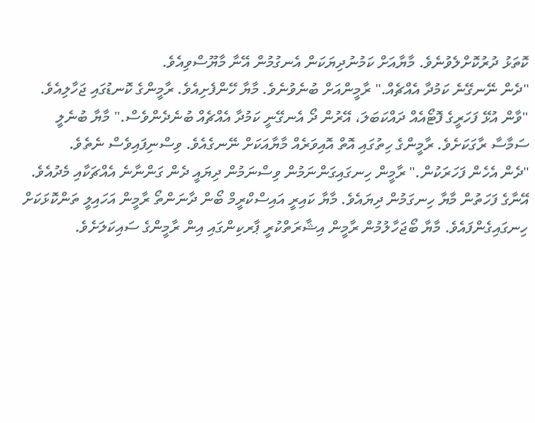ކޮތަޅު ދުރުކޮށްލެވުނެވެ. މާޔާއަށް ކަމުނުދިޔަކަން އެނގުމުން އޭނާ މާޔޫސްވިއެވެ.
"ދެން ނޭނގޭނެ ކަމުދާ އެއްޗެއް." ރާމީންއަށް ބުނެވުނެވެ. މާޔާ ހޭންފެށިއެވެ. ރާމީންގެ ކޮނޑުގައި ޖަހާލިއެވެ.
"ވާން އުޅޭ ފަހަރީގެ ފޮޓޯއެއް ދައްކަބަލަ، އޭރުން ދޯ އެނގޭނީ ކަމުދާ އެއްޗެއް ބުނެދެންވެސް." މާޔާ ބުނެލީ ސަމާސާ ރާގަކަށެވެ. ރާމީންގެ ހިތުގައި އޮތް އޮއިވަރެއް މާޔާއަކަށް ނޭނގެއެވެ. ވިސްނިފައިވެސް ނެތެވެ.
"ދެން އެހެން ފަހަރަކުން." ރާމީން ހިނގައިގަންނަމުން ވިސްނަމުން ދިޔައީ ދެން ގަންނާނެ އެއްޗަކާއި މެދުއެވެ. އޭނާގެ ފަހަތުން މާޔާ ހިނގަމުން ދިޔައެވެ. މާޔާ ކައިރީ އައިސްކްރީމް ބޯން ދާނަންތޯ ރާމީން އަހައިލީ ތަންކޮޅަކަށް ހިނގައިގެންފައެވެ. މާޔާ ބޯޖަހާލުމުން ރާމީން އިޝާރަތްކުރީ ޕާރކިންގައި އިން ރާމީންގެ ސައިކަލަށެވެ.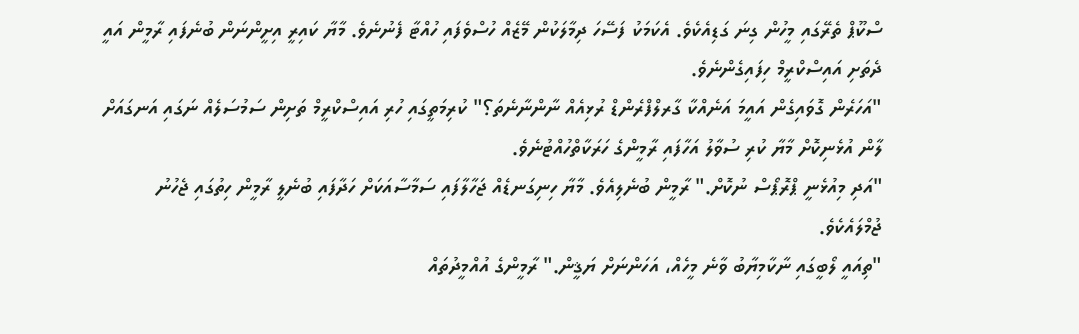ސްކޫޕް ތެރޭގައި މީހުން ގިނަ ގަޑިއެކެވެ. އެކަމަކު ފަސޭހަ ދިމާލަކުން މޭޒެއް ހުސްވެފައި ހުއްޓާ ފެނުނެވެ. މާޔާ ކައިރީ އިށީންނަން ބުނެފައި ރާމީން އައީ ދެތަށި އައިސްކްރީމް ހިފައިގެންނެވެ.
"އަހަރެން ގޮވައިގެން އައީމަ އަނެއްކާ ގާރލްފްރެންޑް ރުޅިއެއް ނާންނާނެތަ؟" ކުރިމަތީގައި ހުރި އައިސްކްރީމް ތަށިން ސަމުސަލެއް ނަގައި އަނގައަށް ލާން އުޅެނިކޮށް މާޔާ ކުރި ސުވާލު އަހާފައި ރާމީންގެ ހަރަކާތްހުއްޓުނެވެ.
"އަދި މިއުޅެނީ ޕްރޮޕޯސް ނުކޮށް." ރާމީން ބުނެލިއެވެ. މާޔާ ހިނިގަނޑެއް ޖަހާލާފައި ސަމާސާއަކަށް ހަދާފައި ބުނެލީ ރާމީން ހިތުގައި ޖެހުނު ޖުމްލައެކެވެ.
"ތިއައީ ލޯބީގައި ނާކާމިޔާބު ވާނެ މީހެއް، އަހަންނަށް ޔަޤީން." ރާމީންގެ އުއްމީދުތައް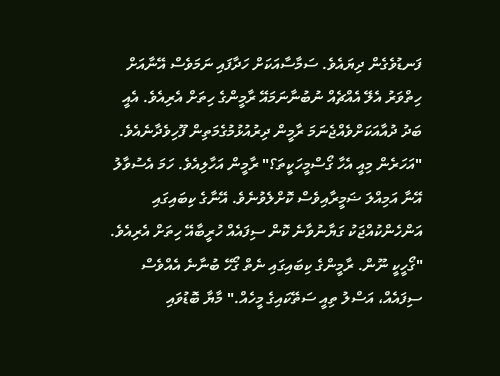ފަނޑުވެގެން ދިޔައެވެ. ސަމާސާއަކަށް ހަދާފައި ނަމަވެސް އޭނާއަށް ހިތްވަރު އެލޭ އެއްޗެއް ނުބުނާނަމައޭ ރާމީންގެ ހިތަށް އެރިއެވެ. އެއީ ބަދު ދުއާއަކަށްވެއްޖެނަމަ ރާމީން ދިރުއުޅުމުގެމަތިން ފޫހިވެދާނެއެވެ.
"އަހަރެން މިއީ އެހާ ގޯސްމީހަކީތަ؟" ރާމީން އަހާލިއެވެ. ހަމަ އެސުވާލު އޭނާ އަމިއްލަ ޟަމީރާއިވެސް ކޮށްލެވުނެވެ. އޭނާގެ ކިބައިގައި އަންހެންކުއްޖަކު ގަޔާނުވާނެ ކޮން ސިފައެއް ހުރީބާއޭ ހިތަށް އެރިއެވެ.
"ގޯހީކީ ނޫން. ރާމީންގެ ކިބައިގައި ނެތް ގޯހޭ ބުނާނެ އެއްވެސް ސިފައެއް، އަސްލު ތިއީ ސަތޭކައިގެ މީހެއް." މާޔާ ބޮޑުވައި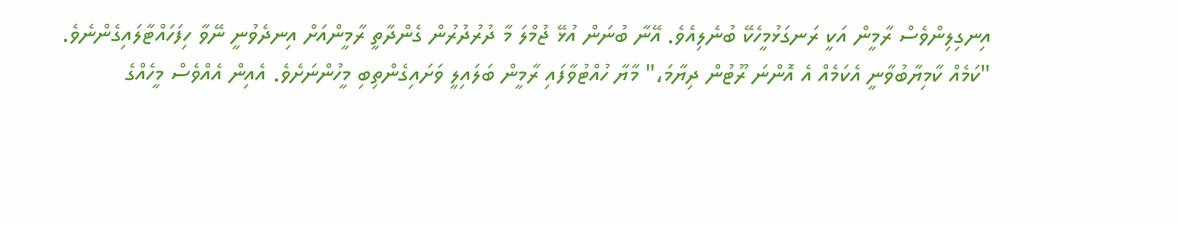އިނގިލިންވެސް ރާމީން އަކީ ރަނގަޅުމީހެކޭ ބުނެލިއެވެ. އޭނާ ބުނަން އުޅޭ ޖުމްލަ މާ ދުރުދުރުން ގެންދާތީ ރާމީންއަށް އިނދެވުނީ ނޭވާ ހިފަހައްޓާލައިގެންނެވެ.
"ކަމެއް ކާމިޔާބުވާނީ އެކަމެއް އެ އޮންނަ ރޫޓުން ދިޔާމަ،" މާޔާ ހުއްޓުވާފައި ރާމީން ބަލައިލީ ވަށައިގެންތިބި މީހުންނަށެވެ. އެއިން އެއްވެސް މީހެއްގެ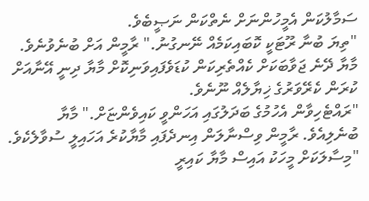ސަމާލުކަން އެމީހުންނަށް ނެތްކަން ނަޞީބެވެ.
"ތިޔަ ބުނާ ރޫޓަކީ ކޮބައިކަމެއް ނޭނގުނު." ރާމީން އަށް ބުނެވުނެވެ. މާޔާ ދޭނެ ޖަވާބަކަށް ކެއްތެރިކަން ކުޑަވެފައިވަނިކޮށް މާޔާ ދިނީ އޭނާއަށް ކުރަން ކެރޭވަރުގެ ޚިޔާލެއް ނޫނެވެ.
"ރައްޓެހިވާން އެހުމުގެ ބަދަލުގައި އަހަންވީ ކައިވެންޏަށް." މާޔާ ބުނެލިއެވެ. ރާމީން ވިސްނާލަން އިނދެފައި މާޔާކުރެ އަހައިލީ ސުވާލެކެވެ.
"މިސާލަކަށް މީހަކު އައިސް މާޔާ ކައިރީ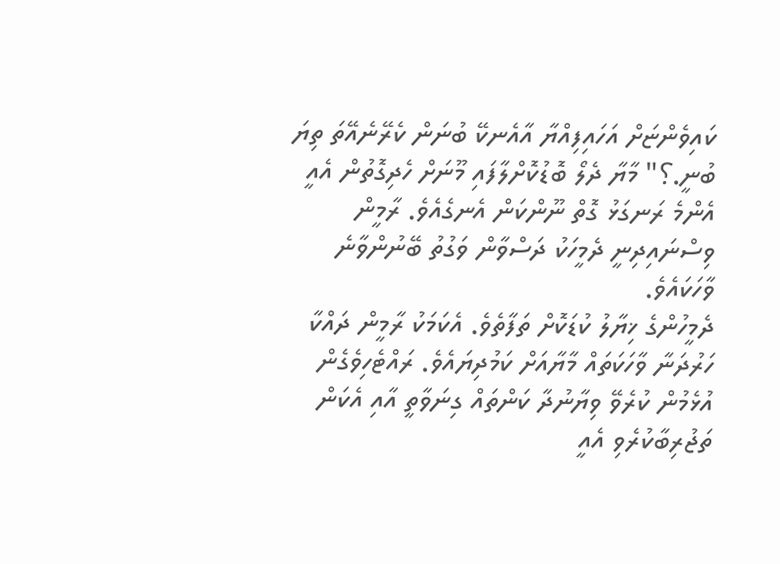ކައިވެންޏަށް އަހައިފިއްޔާ އާއެނކޭ ބުނަން ކެރޭނެއޭތަ ތިޔަ ބުނީ.؟" މާޔާ ދެލޯ ބޮޑުކޮށްލާފައި މޫނަށް ހެދިގޮތުން އެއީ އެންމެ ރަނގަޅު ގޮތް ނޫންކަން އެނގެއެވެ. ރާމީން ވިސްނައިދިނީ ދެމީހަކު ދަސްވާން ވަގުތު ބޭނުންވާނެ ވާހަކައެވެ.
ދެމީހުންގެ ޚިޔާލު ކުޑަކޮށް ތަފާތެވެ. އެކަމަކު ރާމީން ދައްކާ ހަރުދަނާ ވާހަކަތައް މާޔާއަށް ކަމުދިޔައެވެ. ރައްޓެހިވެގެން އުޅެމުން ކުރެވޭ ވިޔާނުދާ ކަންތައް ގިނަވާތީ އާއި އެކަން ތަޖުރިބާކުރެވި އެއީ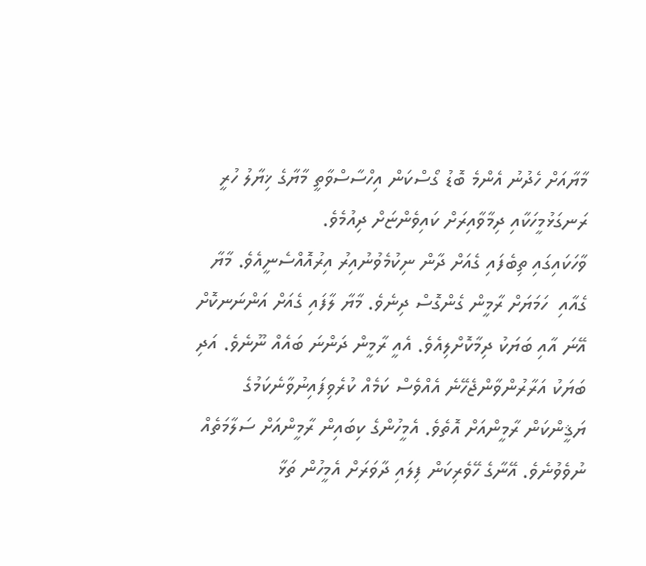މާޔާއަށް ހެދުނު އެންމެ ބޮޑު ގޯސްކަން އިހްސާސްވާތީ މާޔާގެ ޚިޔާލު ހުރީ ރަނގަޅުމީހަކާއި ދިމާވާއިރަށް ކައިވެންޏަށް ދިއުމެވެ.
ވާހަކައިގައި ތިބެފައި ގެއަށް ދާން ނިކުމެވުނުއިރު އިރުއޮއްސެނީއެވެ. މާޔާ ގެއާއި  ހަމަޔަށް ރާމީން ގެންގޮސް ދިނެވެ. މާޔާ ލާފައި ގެއަށް އަންނަނކޮށް އޭނަ އާއި ބަޔަކު ދިމާކޮށްލިއެވެ. އެއީ ރާމީން ދަންނަ ބައެއް ނޫނެވެ. އަދި ބަޔަކު އަރާރުންވާންޖެހޭނެ އެއްވެސް ކަމެއް ކުރެވިފައިނުވާނެކަމުގެ ޔަޤީންކަން ރާމީންއަށް އޮތެވެ. އެމީހުންގެ ކިބައިން ރާމީންއަށް ސަލާމަތެއް ނުވެވުނެވެ. އޭނާގެ ހޭވެރިކަން ފިލައި ދާވަރަށް އެމީހުން ތަޅާ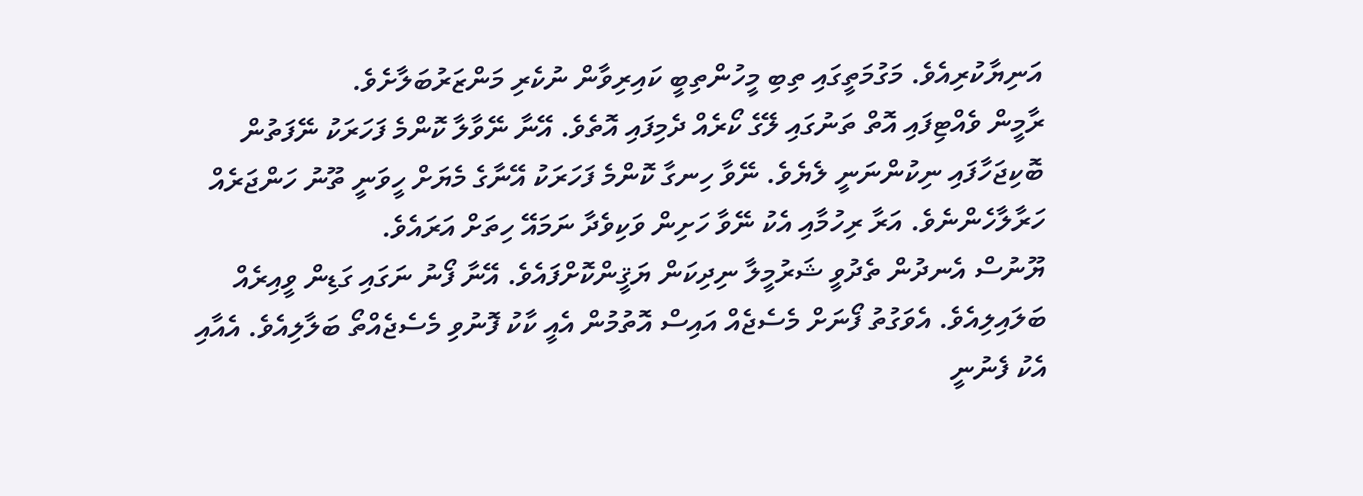އަނިޔާކުރިއެވެ. މަގުމަތީގައި ތިބި މީހުންތިބީ ކައިރިވާން ނުކެރި މަންޒަރުބަލާށެވެ.
ރާމީން ވެއްޓިފައި އޮތް ތަނުގައި ލޭގެ ކޯރެއް ދެމިފައި އޮތެވެ. އޭނާ ނޭވާލާ ކޮންމެ ފަހަރަކު ނޭފަތުން ބޮކިޖަހާފައި ނިކުންނަނީ ލެޔެވެ. ނޭވާ ހިނގާ ކޮންމެ ފަހަރަކު އޭނާގެ މެޔަށް ހީވަނީ ތޫނު ހަންޖަރެއް ހަރާލާހެންނެވެ. އަރާ ރިހުމާއި އެކު ނޭވާ ހަށިން ވަކިވެދާ ނަމައޭ ހިތަށް އަރައެވެ.
ޔޫނުސް އެނދުން ތެދުވީ ޝަރުމީލާ ނިދިކަން ޔަޤީންކޮށްފައެވެ. އޭނާ ފޯނު ނަގައި ގަޑިން ވީއިރެއް ބަލައިލިއެވެ. އެވަގުތު ފޯނަށް މެސެޖެއް އައިސް އޮތުމުން އެއީ ކާކު ފޮނުވި މެސެޖެއްތޯ ބަލާލިއެވެ. އެއާއި އެކު ފެނުނީ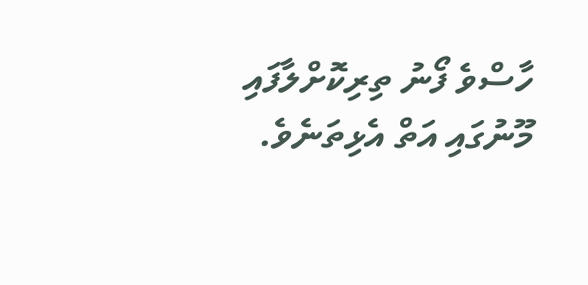ހާސްވެ ފޯނު ތިރިކޮށްލާފައި މޫނުގައި އަތް އެޅިތަނެވެ.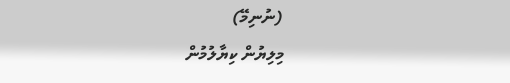(ނުނިމޭ)
މިލިޔުން ކިޔާލުމުން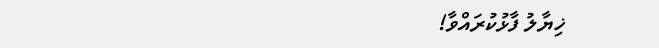ޚިޔާލު ފާޅުކުރައްވާ!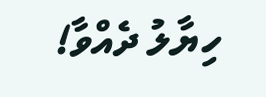ހިޔާލު ދެއްވާ!